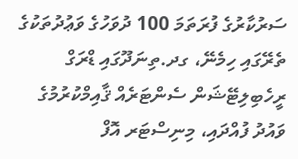ސަރުކާރުގެ ފުރަތަމަ 100 ދުވަހުގެ ވަޢުދުތަކުގެ ތެރޭގައި ހިމެނޭ، ގދ.ތިނަދޫގައި ޑްރަގް ރީހެބިލިޓޭޝަން ސެންޓަރެއް ޤާއިމްކުރުމުގެ ވައުދު ފުއްދައި، މިނިސްޓަރ އޮފް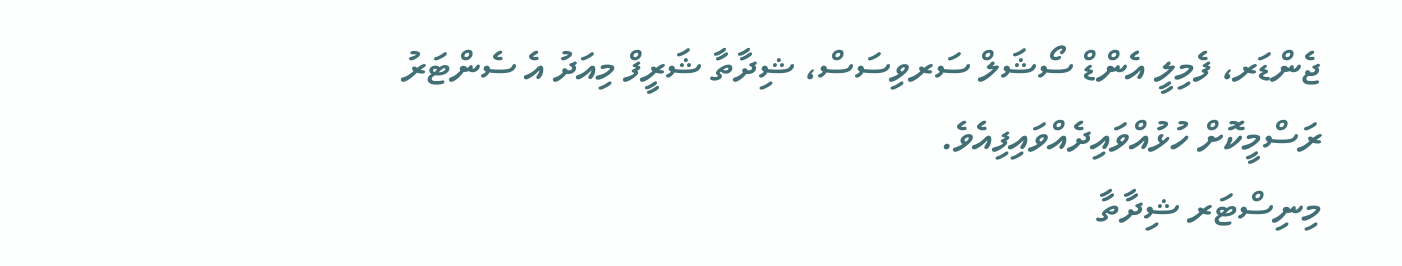ޖެންޑަރ، ފެމިލީ އެންޑް ސޯޝަލް ސަރވިސަސް، ޝިދާތާ ޝަރީފް މިއަދު އެ ސެންޓަރު ރަސްމީކޮށް ހުޅުއްވައިދެއްވައިފިއެވެ.
މިނިސްޓަރ ޝިދާތާ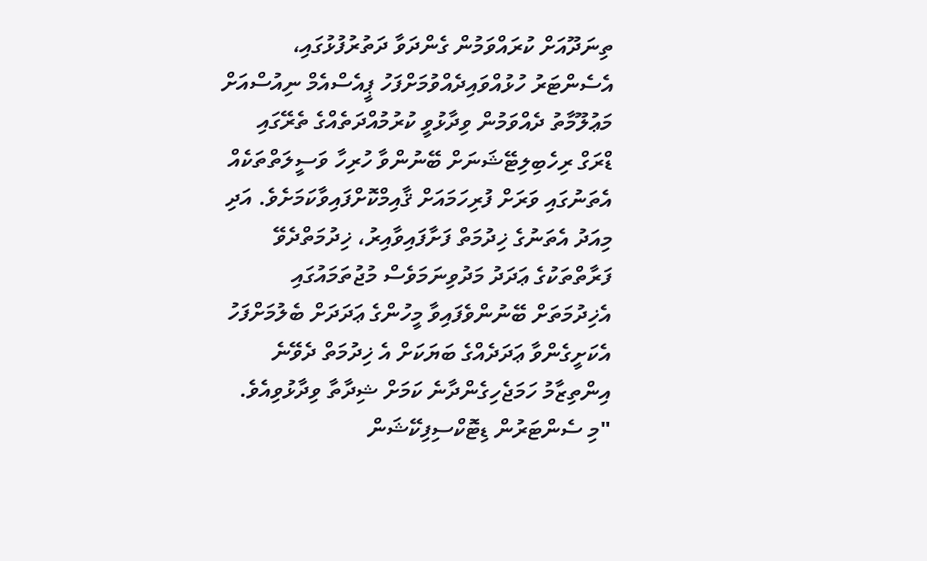ތިނަދޫއަށް ކުރައްވަމުން ގެންދަވާ ދަތުރުފުޅުގައި، އެސެންޓަރު ހުޅުއްވައިދެއްވުމަށްފަހު ޕީއެސްއެމް ނިއުސްއަށް މަޢުލޫމާތު ދެއްވަމުން ވިދާޅުވީ ކުރުމުއްދަތެއްގެ ތެރޭގައި ޑްރަގް ރިހެބިލިޓޭޝަނަށް ބޭނުންވާ ހުރިހާ ވަސީލަތްތަކެއް އެތަނުގައި ވަރަށް ފުރިހަމައަށް ޤާއިމްކޮށްފައިވާކަމަށެވެ. އަދި މިއަދު އެތަނުގެ ޚިދުމަތް ފަށާފައިވާއިރު، ޚިދުމަތްދެވޭ ފަރާތްތަކުގެ ޢަދަދު މަދުވިނަމަވެސް މުޖުތަމައުގައި އެޚިދުމަތަށް ބޭނުންވެފައިވާ މީހުންގެ ޢަދަދަށް ބެލުމަށްފަހު އެކަށީގެންވާ ޢަދަދެއްގެ ބަޔަކަށް އެ ޚިދުމަތް ދެވޭނެ އިންތިޒާމު ހަމަޖެހިގެންދާނެ ކަމަށް ޝިދާތާ ވިދާޅުވިއެވެ.
"މި ސެންޓަރުން ޑިޓޮކްސިފިކޭޝަން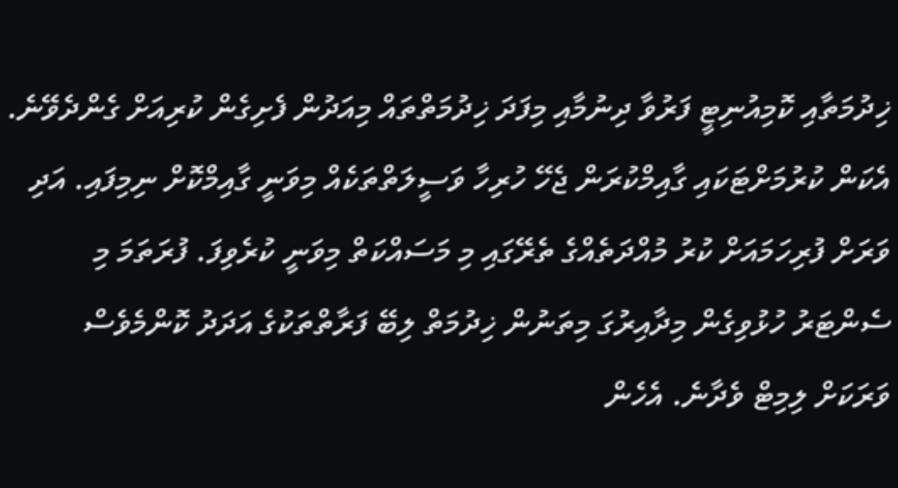ޚިދުމަތާއި ކޮމިއުނިޓީ ފަރުވާ ދިނުމާއި މިފަދަ ޚިދުމަތްތައް މިއަދުން ފެށިގެން ކުރިއަށް ގެންދެވޭނެ. އެކަން ކުރުމަށްޓަކައި ގާއިމްކުރަން ޖެހޭ ހުރިހާ ވަސީލަތްތަކެއް މިވަނީ ގާއިމްކޮށް ނިމިފައި. އަދި ވަރަށް ފުރިހަމައަށް ކުރު މުއްދަތެއްގެ ތެރޭގައި މި މަސައްކަތް މިވަނީ ކުރެވިފަ. ފުރަތަމަ މި ސެންޓަރު ހުޅުވިގެން މިދާއިރުގަ މިތަނުން ޚިދުމަތް ލިބޭ ފަރާތްތަކުގެ އަދަދު ކޮންމެވެސް ވަރަކަށް ލިމިޓް ވެދާނެ. އެހެން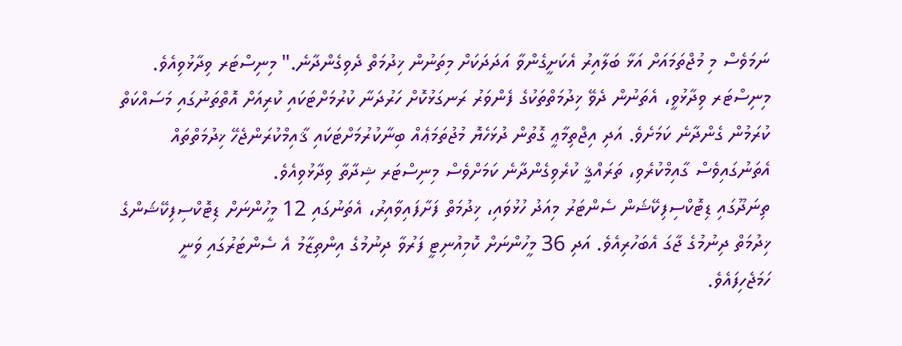ނަމަވެސް މި މުޖްތަމައަށް އަޅާ ބަލާއިރު އެކަށީގެންވާ އަދަދަކަށް މިތަނުން ޚިދުމަތް ދެވިގެންދާނެ." މިނިސްޓަރ ވިދާޅުވިއެވެ.
މިނިސްޓަރ ވިދާޅުވީ، އެތަނުން ދެވޭ ޚިދުމަތްތަކުގެ ފެންވަރު ރަނގަޅުކޮށް ހަރުދަނާ ކުރުމަށްޓަކައި ކުރިއަށް އޮތްތަނުގައި މަސައްކަތް ކުރަމުން ގެންދާނެ ކަމަށެވެ. އަދި އިޖްތިމާޢީ ގޮތުން ދުޅަހެޔޮ މުޖުތަމަޢެއް ބިނާކުރުމަށްޓަކައި ޤާއިމްކުރަންޖެހޭ ޚިދުމަތްތައް އެތަނުގައިވެސް ގާއިމްކުރެވި، ތަރައްޤީ ކުރެވިގެންދާނެ ކަމަށްވެސް މިނިސްޓަރ ޝިދާތާ ވިދާޅުވިއެވެ.
ތިނަދޫގައި ޑިޓޮކްސިފިކޭޝަން ސެންޓަރު މިއަދު ހުޅުވައި، ޚިދުމަތް ފަށާފައިވާއިރު، އެތަނުގައި 12 މީހުންނަށް ޑިޓޮކްސިފިކޭޝަންގެ ޚިދުމަތް ދިނުމުގެ ޖާގަ އެބަހުރިއެވެ. އަދި 36 މީހުންނަށް ކޮމިއުނިޓީ ފަރުވާ ދިނުމުގެ އިންތިޒާމު އެ ސެންޓަރުގައި ވަނީ ހަމަޖެހިފައެވެ.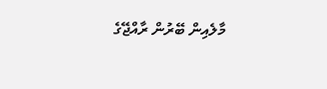މާލެއިން ބޭރުން ރާއްޖޭގެ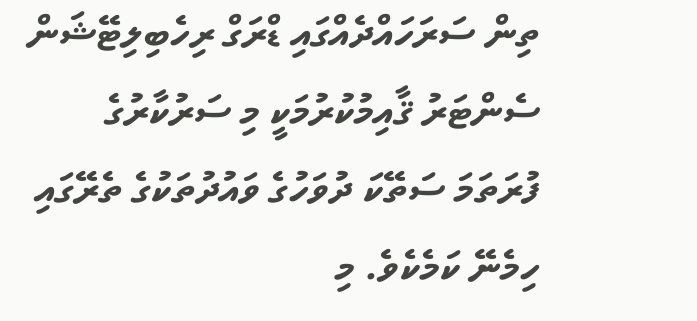ތިން ސަރަހައްދެއްގައި ޑްރަގް ރިހެބިލިޓޭޝަން ސެންޓަރު ޤާއިމުކުރުމަކީ މި ސަރުކާރުގެ ފުރަތަމަ ސަތޭކަ ދުވަހުގެ ވައުދުތަކުގެ ތެރޭގައި ހިމެނޭ ކަމެކެވެ. މި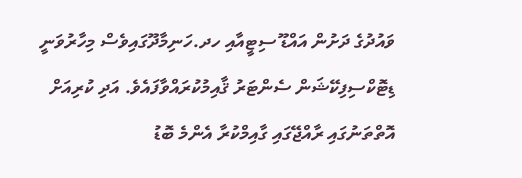ވައުދުގެ ދަށުން އައްޑޫ ސިޓީއާއި ހދ.ހަނިމާދޫގައިވެސް މިހާރުވަނީ ޑިޓޮކްސިފިކޭޝަން ސެންޓަރު ޤާއިމުކުރައްވާފައެވެ. އަދި ކުރިއަށް އޮތްތަނުގައި ރާއްޖޭގައި ގާއިމްކުރާ އެންމެ ބޮޑު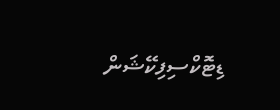ޑިޓޮކްސިފިކޭޝަން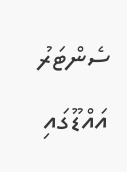ސެންޓަރު އައްޑޫގައި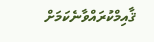ޤާއިމްކުރައްވާނެކަމަށް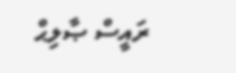ރައީސް ޞާލިޙް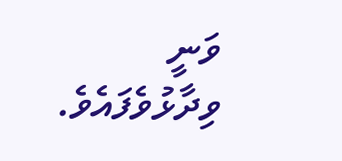ވަނީ ވިދާޅުވެފައެވެ.